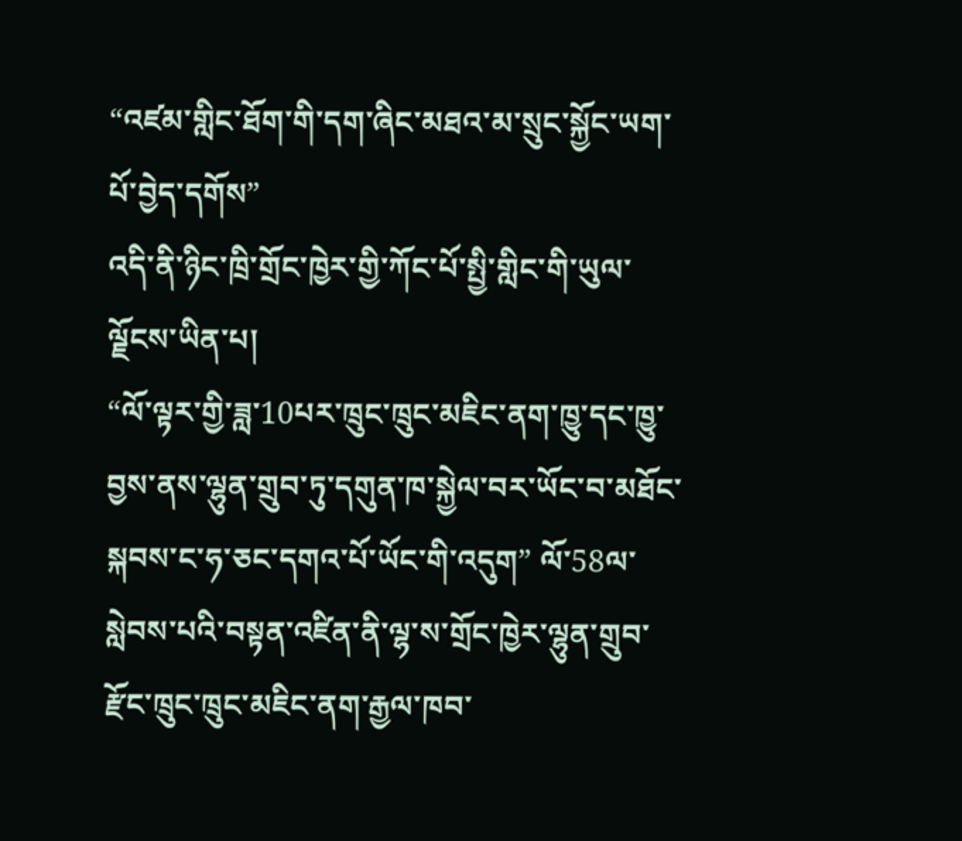“འཛམ་གླིང་ཐོག་གི་དག་ཞིང་མཐའ་མ་སྲུང་སྐྱོང་ཡག་པོ་བྱེད་དགོས”
འདི་ནི་ཉིང་ཁྲི་གྲོང་ཁྱེར་གྱི་ཀོང་པོ་སྤྱི་གླིང་གི་ཡུལ་ལྗོངས་ཡིན་པ།
“ལོ་ལྟར་གྱི་ཟླ་10པར་ཁྲུང་ཁྲུང་མཇིང་ནག་ཁྱུ་དང་ཁྱུ་བྱས་ནས་ལྷུན་གྲུབ་ཏུ་དགུན་ཁ་སྐྱེལ་བར་ཡོང་བ་མཐོང་སྐབས་ང་ཧ་ཅང་དགའ་པོ་ཡོང་གི་འདུག” ལོ་58ལ་སླེབས་པའི་བསྟན་འཛིན་ནི་ལྷ་ས་གྲོང་ཁྱེར་ལྷུན་གྲུབ་རྫོང་ཁྲུང་ཁྲུང་མཇིང་ནག་རྒྱལ་ཁབ་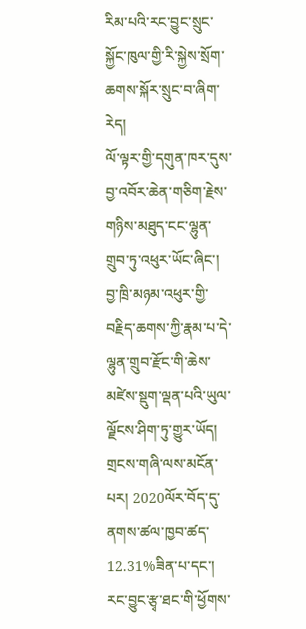རིམ་པའི་རང་བྱུང་སྲུང་སྐྱོང་ཁུལ་གྱི་རི་སྐྱེས་སྲོག་ཆགས་སྐོར་སྲུང་བ་ཞིག་རེད།
ལོ་ལྟར་གྱི་དགུན་ཁར་དུས་བྱ་འབོར་ཆེན་གཅིག་རྗེས་གཉིས་མཐུད་ངང་ལྷུན་གྲུབ་ཏུ་འཕུར་ཡོང་ཞིང་། བྱ་ཁྲི་མཉམ་འཕུར་གྱི་བརྗིད་ཆགས་ཀྱི་རྣམ་པ་དེ་ལྷུན་གྲུབ་རྫོང་གི་ཆེས་མཛེས་སྡུག་ལྡན་པའི་ཡུལ་ལྗོངས་ཤིག་ཏུ་གྱུར་ཡོད།
གྲངས་གཞི་ལས་མངོན་པར། 2020ལོར་བོད་དུ་ནགས་ཚལ་ཁྱབ་ཚད་12.31%ཟིན་པ་དང་། རང་བྱུང་རྩྭ་ཐང་གི་ཕྱོགས་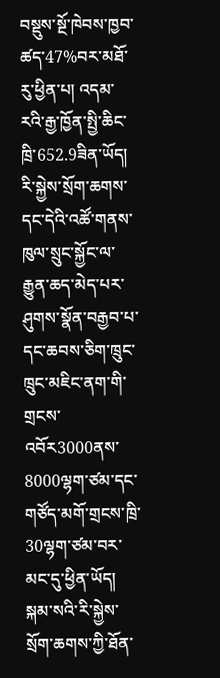བསྡུས་སྔོ་ཁེབས་ཁྱབ་ཚད་47%བར་མཐོ་རུ་ཕྱིན་པ། འདམ་རའི་རྒྱ་ཁྱོན་སྤྱི་ཆིང་ཁྲི་652.9ཟིན་ཡོད། རི་སྐྱེས་སྲོག་ཆགས་དང་དེའི་འཚོ་གནས་ཁུལ་སྲུང་སྐྱོང་ལ་རྒྱུན་ཆད་མེད་པར་ཤུགས་སྣོན་བརྒྱབ་པ་དང་ཆབས་ཅིག་ཁྲུང་ཁྲུང་མཇིང་ནག་གི་གྲངས་འབོར3000ནས་8000ལྷག་ཙམ་དང་གཙོད་མགོ་གྲངས་ཁྲི་30ལྷག་ཙམ་བར་མང་དུ་ཕྱིན་ཡོད། སྐམ་སའི་རི་སྐྱེས་སྲོག་ཆགས་ཀྱི་ཐོན་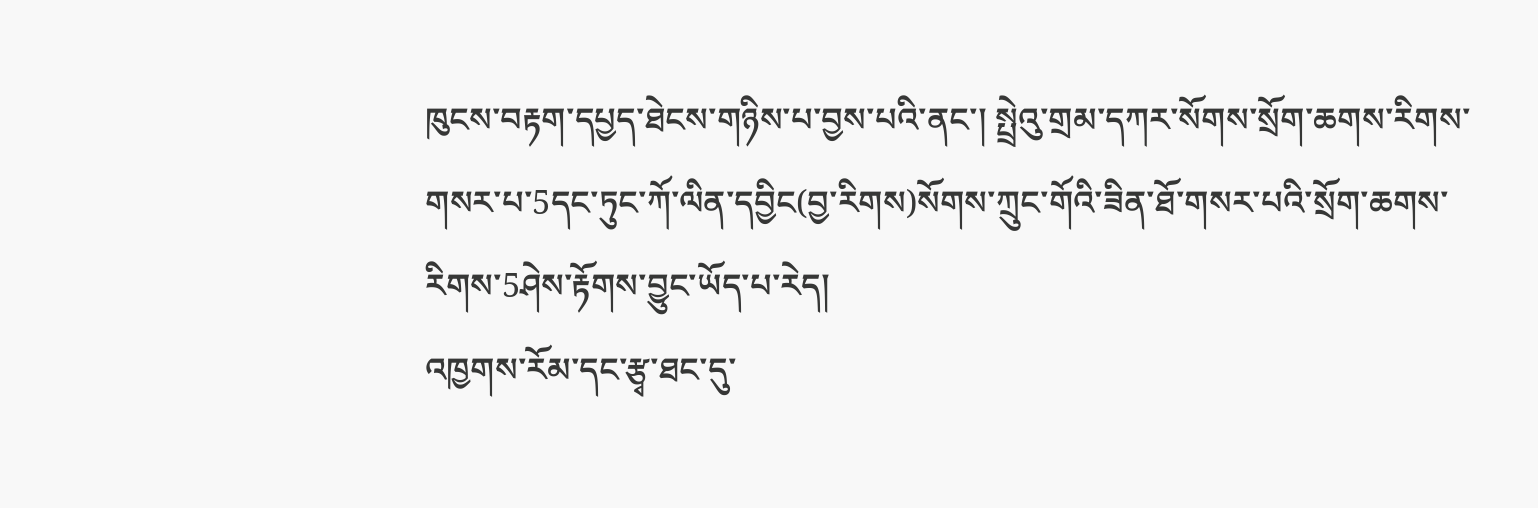ཁུངས་བརྟག་དཔྱད་ཐེངས་གཉིས་པ་བྱས་པའི་ནང་། སྤྲེའུ་གྲམ་དཀར་སོགས་སྲོག་ཆགས་རིགས་གསར་པ་5དང་ཏུང་ཀོ་ལིན་དབྱིང(བྱ་རིགས)སོགས་ཀྲུང་གོའི་ཟིན་ཐོ་གསར་པའི་སྲོག་ཆགས་རིགས་5ཤེས་རྟོགས་བྱུང་ཡོད་པ་རེད།
འཁྱགས་རོམ་དང་རྩྭ་ཐང་དུ་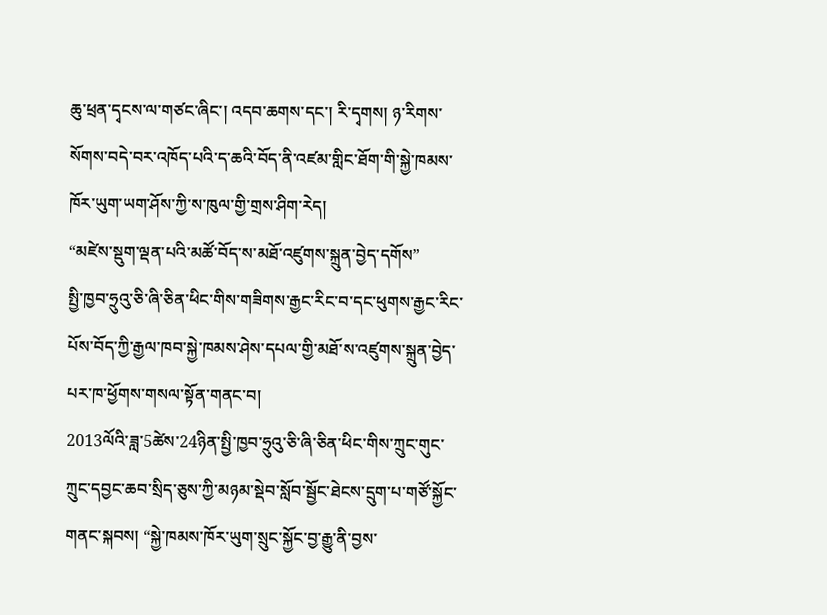ཆུ་ཕྲན་དྭངས་ལ་གཙང་ཞིང་། འདབ་ཆགས་དང་། རི་དྭགས། ཉ་རིགས་སོགས་བདེ་བར་འཁོད་པའི་ད་ཆའི་བོད་ནི་འཛམ་གླིང་ཐོག་གི་སྐྱེ་ཁམས་ཁོར་ཡུག་ཡག་ཤོས་ཀྱི་ས་ཁུལ་གྱི་གྲས་ཤིག་རེད།
“མཛེས་སྡུག་ལྡན་པའི་མཚོ་བོད་ས་མཐོ་འཛུགས་སྐྲུན་བྱེད་དགོས”
སྤྱི་ཁྱབ་ཧྲུའུ་ཅི་ཞི་ཅིན་ཕིང་གིས་གཟིགས་རྒྱང་རིང་བ་དང་ཕུགས་རྒྱང་རིང་པོས་བོད་ཀྱི་རྒྱལ་ཁབ་སྐྱེ་ཁམས་ཤེས་དཔལ་གྱི་མཐོ་ས་འཛུགས་སྐྲུན་བྱེད་པར་ཁ་ཕྱོགས་གསལ་སྟོན་གནང་བ།
2013ལོའི་ཟླ་5ཚེས་24ཉིན་སྤྱི་ཁྱབ་ཧྲུའུ་ཅི་ཞི་ཅིན་ཕིང་གིས་ཀྲུང་གུང་ཀྲུང་དབྱང་ཆབ་སྲིད་ཅུས་ཀྱི་མཉམ་སྡེབ་སློབ་སྦྱོང་ཐེངས་དྲུག་པ་གཙོ་སྐྱོང་གནང་སྐབས། “སྐྱེ་ཁམས་ཁོར་ཡུག་སྲུང་སྐྱོང་བྱ་རྒྱུ་ནི་བྱས་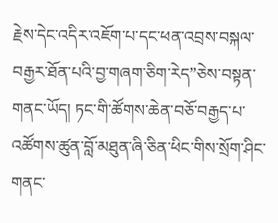རྗེས་དེང་འདིར་འཇོག་པ་དང་ཕན་འབྲས་བསྐལ་བརྒྱར་ཐོན་པའི་བྱ་གཞག་ཅིག་རེད”ཅེས་བསྟན་གནང་ཡོད། ཏང་གི་ཚོགས་ཆེན་བཅོ་བརྒྱད་པ་འཚོགས་ཚུན་བློ་མཐུན་ཞི་ཅིན་ཕིང་གིས་སྲོག་ཤིང་གནང་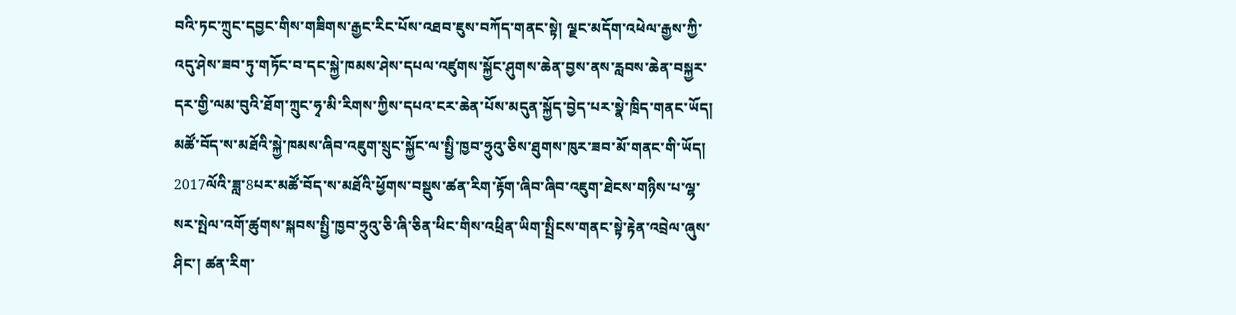བའི་ཏང་ཀྲུང་དབྱང་གིས་གཟིགས་རྒྱང་རིང་པོས་འཐབ་ཇུས་བཀོད་གནང་སྟེ། ལྗང་མདོག་འཕེལ་རྒྱས་ཀྱི་འདུ་ཤེས་ཟབ་ཏུ་གཏོང་བ་དང་སྐྱེ་ཁམས་ཤེས་དཔལ་འཛུགས་སྐྱོང་ཤུགས་ཆེན་བྱས་ནས་རླབས་ཆེན་བསྐྱར་དར་གྱི་ལམ་བུའི་ཐོག་ཀྲུང་ཧྭ་མི་རིགས་ཀྱིས་དཔའ་ངར་ཆེན་པོས་མདུན་སྐྱོད་བྱེད་པར་སྣེ་ཁྲིད་གནང་ཡོད།
མཚོ་བོད་ས་མཐོའི་སྐྱེ་ཁམས་ཞིབ་འཇུག་སྲུང་སྐྱོང་ལ་སྤྱི་ཁྱབ་ཧྲུའུ་ཅིས་ཐུགས་ཁུར་ཟབ་མོ་གནང་གི་ཡོད།
2017ལོའི་ཟླ་8པར་མཚོ་བོད་ས་མཐོའི་ཕྱོགས་བསྡུས་ཚན་རིག་རྟོག་ཞིབ་ཞིབ་འཇུག་ཐེངས་གཉིས་པ་ལྷ་སར་སྤེལ་འགོ་ཚུགས་སྐབས་སྤྱི་ཁྱབ་ཧྲུའུ་ཅི་ཞི་ཅིན་ཕིང་གིས་འཕྲིན་ཡིག་སྤྲིངས་གནང་སྟེ་རྟེན་འབྲེལ་ཞུས་ཤིང་། ཚན་རིག་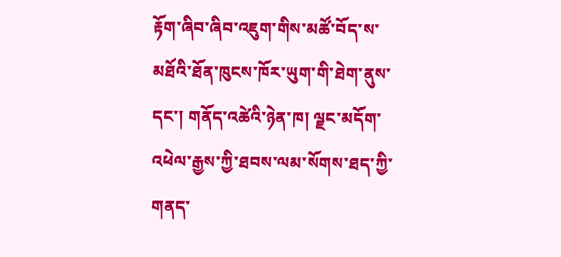རྟོག་ཞིབ་ཞིབ་འཇུག་གིས་མཚོ་བོད་ས་མཐོའི་ཐོན་ཁུངས་ཁོར་ཡུག་གི་ཐེག་ནུས་དང་། གནོད་འཚེའི་ཉེན་ཁ། ལྗང་མདོག་འཕེལ་རྒྱས་ཀྱི་ཐབས་ལམ་སོགས་ཐད་ཀྱི་གནད་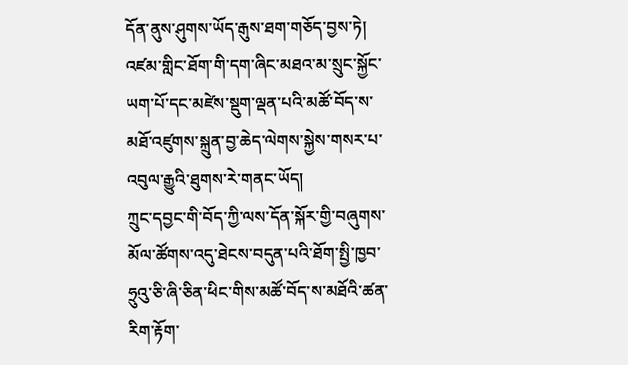དོན་ནུས་ཤུགས་ཡོད་རྒུས་ཐག་གཅོད་བྱས་ཏེ། འཛམ་གླིང་ཐོག་གི་དག་ཞིང་མཐའ་མ་སྲུང་སྐྱོང་ཡག་པོ་དང་མཛེས་སྡུག་ལྡན་པའི་མཚོ་བོད་ས་མཐོ་འཛུགས་སྐྲུན་བྱ་ཆེད་ལེགས་སྐྱེས་གསར་པ་འབུལ་རྒྱུའི་ཐུགས་རེ་གནང་ཡོད།
ཀྲུང་དབྱང་གི་བོད་ཀྱི་ལས་དོན་སྐོར་གྱི་བཞུགས་མོལ་ཚོགས་འདུ་ཐེངས་བདུན་པའི་ཐོག་སྤྱི་ཁྱབ་ཧྲུའུ་ཅི་ཞི་ཅིན་ཕིང་གིས་མཚོ་བོད་ས་མཐོའི་ཚན་རིག་རྟོག་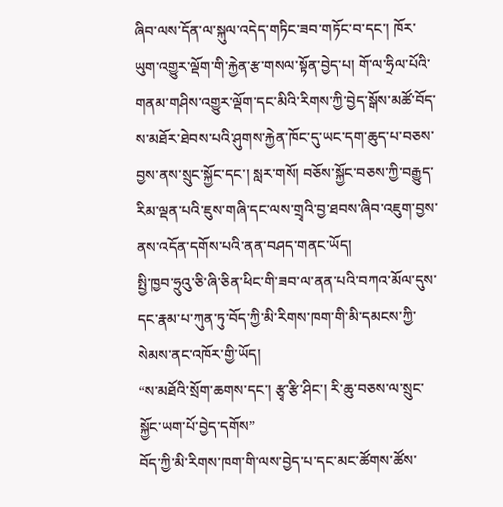ཞིབ་ལས་དོན་ལ་སྐུལ་འདེད་གཏིང་ཟབ་གཏོང་བ་དང་། ཁོར་ཡུག་འགྱུར་ལྡོག་གི་རྐྱེན་རྩ་གསལ་སྟོན་བྱེད་པ། གོ་ལ་ཧྲིལ་པོའི་གནམ་གཤིས་འགྱུར་ལྡོག་དང་མིའི་རིགས་ཀྱི་བྱེད་སྒོས་མཚོ་བོད་ས་མཐོར་ཐེབས་པའི་ཤུགས་རྐྱེན་ཁོང་དུ་ཡང་དག་ཆུད་པ་བཅས་བྱས་ནས་སྲུང་སྐྱོང་དང་། སླར་གསོ། བཅོས་སྐྱོང་བཅས་ཀྱི་བརྒྱུད་རིམ་ལྡན་པའི་ཇུས་གཞི་དང་ལས་གྲྭའི་བྱ་ཐབས་ཞིབ་འཇུག་བྱས་ནས་འདོན་དགོས་པའི་ནན་བཤད་གནང་ཡོད།
སྤྱི་ཁྱབ་ཧྲུའུ་ཅི་ཞི་ཅིན་ཕིང་གི་ཟབ་ལ་ནན་པའི་བཀའ་མོལ་དུས་དང་རྣམ་པ་ཀུན་ཏུ་བོད་ཀྱི་མི་རིགས་ཁག་གི་མི་དམངས་ཀྱི་སེམས་ནང་འཁོར་གྱི་ཡོད།
“ས་མཐོའི་སྲོག་ཆགས་དང་། རྩྭ་རྩི་ཤིང་། རི་ཆུ་བཅས་ལ་སྲུང་སྐྱོང་ཡག་པོ་བྱེད་དགོས”
བོད་ཀྱི་མི་རིགས་ཁག་གི་ལས་བྱེད་པ་དང་མང་ཚོགས་ཚོས་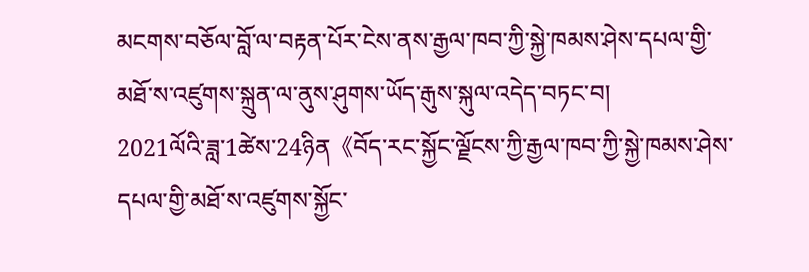མངགས་བཅོལ་བློ་ལ་བརྟན་པོར་ངེས་ནས་རྒྱལ་ཁབ་ཀྱི་སྐྱེ་ཁམས་ཤེས་དཔལ་གྱི་མཐོ་ས་འཛུགས་སྐྲུན་ལ་ནུས་ཤུགས་ཡོད་རྒུས་སྐུལ་འདེད་བཏང་བ།
2021ལོའི་ཟླ་1ཚེས་24ཉིན《བོད་རང་སྐྱོང་ལྗོངས་ཀྱི་རྒྱལ་ཁབ་ཀྱི་སྐྱེ་ཁམས་ཤེས་དཔལ་གྱི་མཐོ་ས་འཛུགས་སྐྱོང་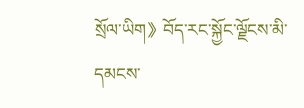སྲོལ་ཡིག》བོད་རང་སྐྱོང་ལྗོངས་མི་དམངས་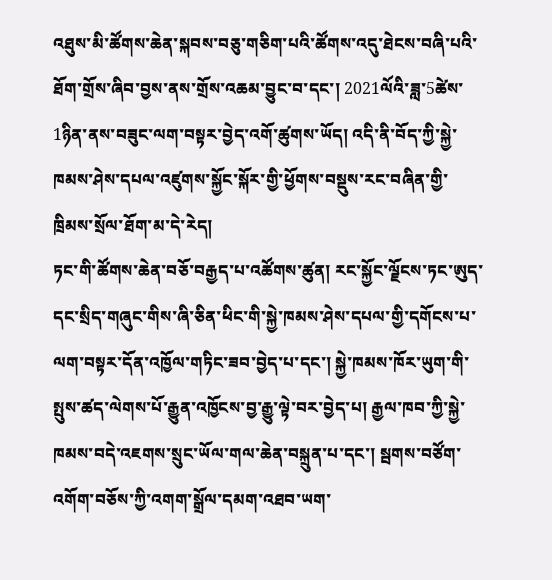འཐུས་མི་ཚོགས་ཆེན་སྐབས་བཅུ་གཅིག་པའི་ཚོགས་འདུ་ཐེངས་བཞི་པའི་ཐོག་གྲོས་ཞིབ་བྱས་ནས་གྲོས་འཆམ་བྱུང་བ་དང་། 2021ལོའི་ཟླ་5ཚེས་1ཉིན་ནས་བཟུང་ལག་བསྟར་བྱེད་འགོ་ཚུགས་ཡོད། འདི་ནི་བོད་ཀྱི་སྐྱེ་ཁམས་ཤེས་དཔལ་འཛུགས་སྐྱོང་སྐོར་གྱི་ཕྱོགས་བསྡུས་རང་བཞིན་གྱི་ཁྲིམས་སྲོལ་ཐོག་མ་དེ་རེད།
ཏང་གི་ཚོགས་ཆེན་བཅོ་བརྒྱད་པ་འཚོགས་ཚུན། རང་སྐྱོང་ལྗོངས་ཏང་ཨུད་དང་སྲིད་གཞུང་གིས་ཞི་ཅིན་ཕིང་གི་སྐྱེ་ཁམས་ཤེས་དཔལ་གྱི་དགོངས་པ་ལག་བསྟར་དོན་འཁྱོལ་གཏིང་ཟབ་བྱེད་པ་དང་། སྐྱེ་ཁམས་ཁོར་ཡུག་གི་སྤུས་ཚད་ལེགས་པོ་རྒྱུན་འཁྱོངས་བྱ་རྒྱུ་ལྟེ་བར་བྱེད་པ། རྒྱལ་ཁབ་ཀྱི་སྐྱེ་ཁམས་བདེ་འཇགས་སྲུང་ཡོལ་གལ་ཆེན་བསྐྲུན་པ་དང་། སྦགས་བཙོག་འགོག་བཅོས་ཀྱི་འགག་སྒྲོལ་དམག་འཐབ་ཡག་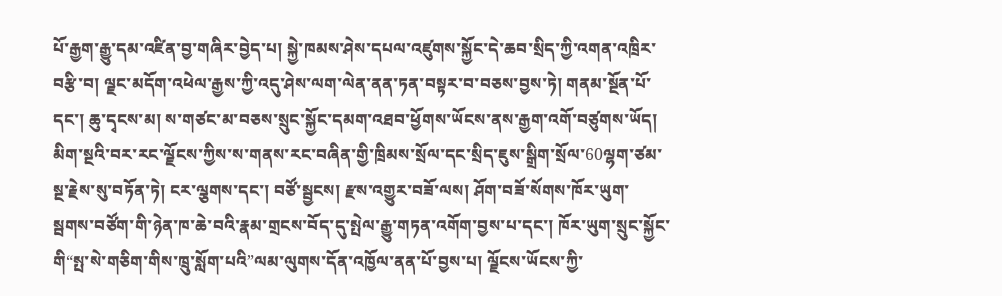པོ་རྒྱག་རྒྱུ་དམ་འཛིན་བྱ་གཞིར་བྱེད་པ། སྐྱེ་ཁམས་ཤེས་དཔལ་འཛུགས་སྐྱོང་དེ་ཆབ་སྲིད་ཀྱི་འགན་འཁྲིར་བརྩི་བ། ལྗང་མདོག་འཕེལ་རྒྱས་ཀྱི་འདུ་ཤེས་ལག་ལེན་ནན་ཏན་བསྟར་བ་བཅས་བྱས་ཏེ། གནམ་སྔོན་པོ་དང་། ཆུ་དྭངས་མ། ས་གཙང་མ་བཅས་སྲུང་སྐྱོང་དམག་འཐབ་ཕྱོགས་ཡོངས་ནས་རྒྱག་འགོ་བཙུགས་ཡོད།
མིག་སྔའི་བར་རང་ལྗོངས་ཀྱིས་ས་གནས་རང་བཞིན་གྱི་ཁྲིམས་སྲོལ་དང་སྲིད་ཇུས་སྒྲིག་སྲོལ་60ལྷག་ཙམ་སྔ་རྗེས་སུ་བཏོན་ཏེ། ངར་ལྕགས་དང་། བཙོ་སྦྱངས། རྫས་འགྱུར་བཟོ་ལས། ཤོག་བཟོ་སོགས་ཁོར་ཡུག་སྦགས་བཙོག་གི་ཉེན་ཁ་ཆེ་བའི་རྣམ་གྲངས་བོད་དུ་སྤེལ་རྒྱུ་གཏན་འགོག་བྱས་པ་དང་། ཁོར་ཡུག་སྲུང་སྐྱོང་གི“སྤ་སེ་གཅིག་གིས་ཁྲུ་སློག་པའི”ལམ་ལུགས་དོན་འཁྱོལ་ནན་པོ་བྱས་པ། ལྗོངས་ཡོངས་ཀྱི་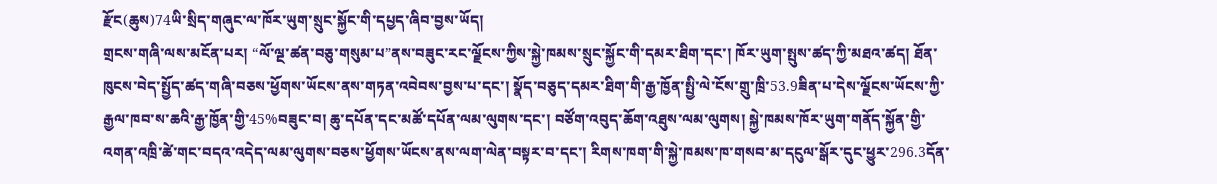རྫོང(ཆུས)74ཡི་སྲིད་གཞུང་ལ་ཁོར་ཡུག་སྲུང་སྐྱོང་གི་དཔྱད་ཞིབ་བྱས་ཡོད།
གྲངས་གཞི་ལས་མངོན་པར། “ལོ་ལྔ་ཚན་བཅུ་གསུམ་པ”ནས་བཟུང་རང་ལྗོངས་ཀྱིས་སྐྱེ་ཁམས་སྲུང་སྐྱོང་གི་དམར་ཐིག་དང་། ཁོར་ཡུག་སྤུས་ཚད་ཀྱི་མཐའ་ཚད། ཐོན་ཁུངས་བེད་སྤྱོད་ཚད་གཞི་བཅས་ཕྱོགས་ཡོངས་ནས་གཏན་འབེབས་བྱས་པ་དང་། སྣོད་བཅུད་དམར་ཐིག་གི་རྒྱ་ཁྱོན་སྤྱི་ལེ་ངོས་གྲུ་ཁྲི་53.9ཟིན་པ་དེས་ལྗོངས་ཡོངས་ཀྱི་རྒྱལ་ཁབ་ས་ཆའི་རྒྱ་ཁྱོན་གྱི་45%བཟུང་བ། ཆུ་དཔོན་དང་མཚོ་དཔོན་ལམ་ལུགས་དང་། བཙོག་འབུད་ཆོག་འཐུས་ལམ་ལུགས། སྐྱེ་ཁམས་ཁོར་ཡུག་གནོད་སྐྱོན་གྱི་འགན་འཁྲི་ཚེ་གང་བདའ་འདེད་ལམ་ལུགས་བཅས་ཕྱོགས་ཡོངས་ནས་ལག་ལེན་བསྟར་བ་དང་། རིགས་ཁག་གི་སྐྱེ་ཁམས་ཁ་གསབ་མ་དངུལ་སྒོར་དུང་ཕྱུར་296.3དོན་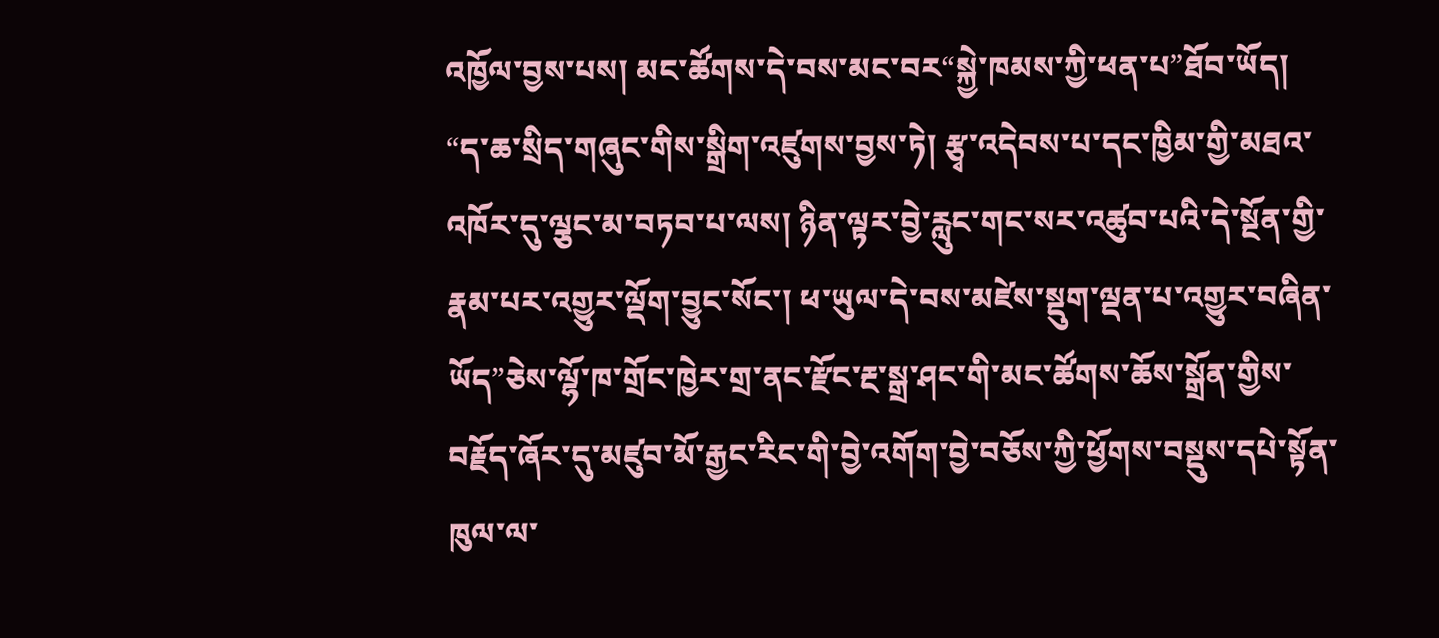འཁྱོལ་བྱས་པས། མང་ཚོགས་དེ་བས་མང་བར“སྐྱེ་ཁམས་ཀྱི་ཕན་པ”ཐོབ་ཡོད།
“ད་ཆ་སྲིད་གཞུང་གིས་སྒྲིག་འཛུགས་བྱས་ཏེ། རྩྭ་འདེབས་པ་དང་ཁྱིམ་གྱི་མཐའ་འཁོར་དུ་ལྕང་མ་བཏབ་པ་ལས། ཉིན་ལྟར་བྱེ་རླུང་གང་སར་འཚུབ་པའི་དེ་སྔོན་གྱི་རྣམ་པར་འགྱུར་ལྡོག་བྱུང་སོང་། ཕ་ཡུལ་དེ་བས་མཛེས་སྡུག་ལྡན་པ་འགྱུར་བཞིན་ཡོད”ཅེས་ལྷོ་ཁ་གྲོང་ཁྱེར་གྲ་ནང་རྫོང་རྔ་སྒྲ་ཤང་གི་མང་ཚོགས་ཆོས་སྒྲོན་གྱིས་བརྗོད་ཞོར་དུ་མཛུབ་མོ་རྒྱང་རིང་གི་བྱེ་འགོག་བྱེ་བཅོས་ཀྱི་ཕྱོགས་བསྡུས་དཔེ་སྟོན་ཁུལ་ལ་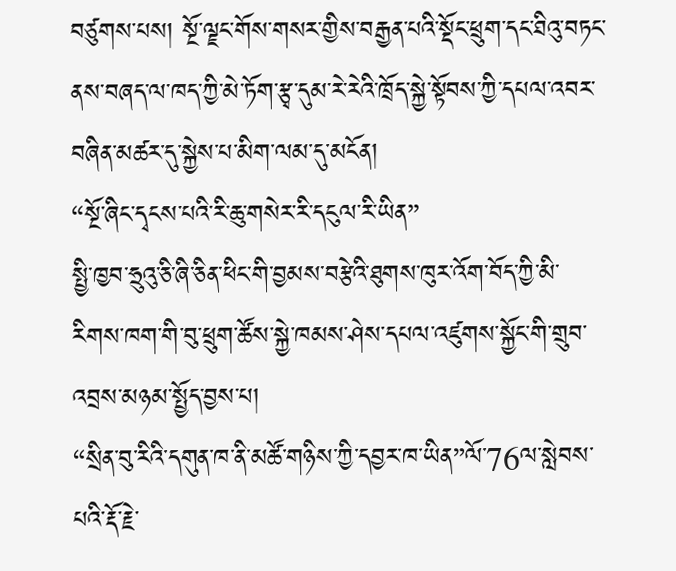བཙུགས་པས། སྔོ་ལྗང་གོས་གསར་གྱིས་བརྒྱན་པའི་སྡོང་ཕྲུག་དང་ཐིའུ་བཏང་ནས་བཞད་ལ་ཁད་ཀྱི་མེ་ཏོག་རྩྭ་དུམ་རེ་རེའི་ཁྲོད་སྐྱེ་སྟོབས་ཀྱི་དཔལ་འབར་བཞིན་མཚར་དུ་སྐྱེས་པ་མིག་ལམ་དུ་མངོན།
“སྔོ་ཞིང་དྭངས་པའི་རི་ཆུ་གསེར་རི་དངུལ་རི་ཡིན”
སྤྱི་ཁྱབ་ཧྲུའུ་ཅི་ཞི་ཅིན་ཕིང་གི་བྱམས་བརྩེའི་ཐུགས་ཁུར་འོག་བོད་ཀྱི་མི་རིགས་ཁག་གི་བུ་ཕྲུག་ཚོས་སྐྱེ་ཁམས་ཤེས་དཔལ་འཛུགས་སྐྱོང་གི་གྲུབ་འབྲས་མཉམ་སྤྱོད་བྱས་པ།
“སྲིན་བུ་རིའི་དགུན་ཁ་ནི་མཚོ་གཉིས་ཀྱི་དབྱར་ཁ་ཡིན”ལོ་76ལ་སླེབས་པའི་རྡོ་རྗེ་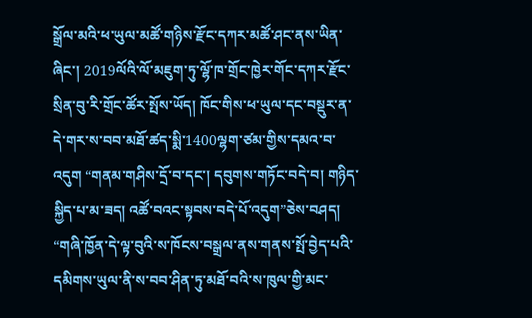སྒྲོལ་མའི་ཕ་ཡུལ་མཚོ་གཉིས་རྫོང་དཀར་མཚོ་ཤང་ནས་ཡིན་ཞིང་། 2019ལོའི་ལོ་མཇུག་ཏུ་ལྷོ་ཁ་གྲོང་ཁྱེར་གོང་དཀར་རྫོང་སྲིན་བུ་རི་གྲོང་ཚོར་སྤོས་ཡོད། ཁོང་གིས་ཕ་ཡུལ་དང་བསྡུར་ན་དེ་གར་ས་བབ་མཐོ་ཚད་སྨི་1400ལྷག་ཙམ་གྱིས་དམའ་བ་འདུག “གནམ་གཤིས་དྲོ་བ་དང་། དབུགས་གཏོང་བདེ་བ། གཉིད་སྐྱིད་པ་མ་ཟད། འཚོ་བའང་སྟབས་བདེ་པོ་འདུག”ཅེས་བཤད།
“གཞི་ཁྱོན་དེ་ལྟ་བུའི་ས་ཁོངས་བསྒྲལ་ནས་གནས་སྤོ་བྱེད་པའི་དམིགས་ཡུལ་ནི་ས་བབ་ཤིན་ཏུ་མཐོ་བའི་ས་ཁུལ་གྱི་མང་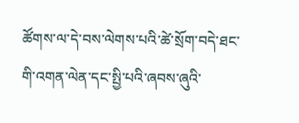ཚོགས་ལ་དེ་བས་ལེགས་པའི་ཚེ་སྲོག་བདེ་ཐང་གི་འགན་ལེན་དང་སྤྱི་པའི་ཞབས་ཞུའི་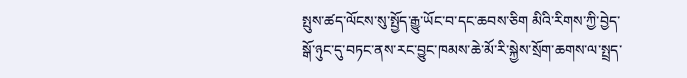སྤུས་ཚད་ལོངས་སུ་སྤྱོད་རྒྱུ་ཡོང་བ་དང་ཆབས་ཅིག མིའི་རིགས་ཀྱི་བྱེད་སྒོ་ཉུང་དུ་བཏང་ནས་རང་བྱུང་ཁམས་ཆེ་མོ་རི་སྐྱེས་སྲོག་ཆགས་ལ་སྤྲད་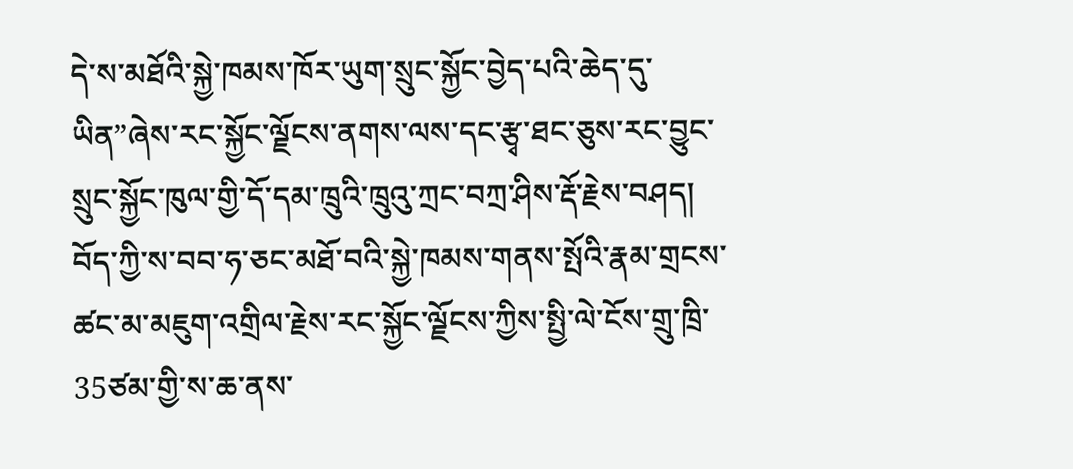དེ་ས་མཐོའི་སྐྱེ་ཁམས་ཁོར་ཡུག་སྲུང་སྐྱོང་བྱེད་པའི་ཆེད་དུ་ཡིན”ཞེས་རང་སྐྱོང་ལྗོངས་ནགས་ལས་དང་རྩྭ་ཐང་ཅུས་རང་བྱུང་སྲུང་སྐྱོང་ཁུལ་གྱི་དོ་དམ་ཁྲུའི་ཁྲུའུ་ཀྲང་བཀྲ་ཤིས་རྡོ་རྗེས་བཤད།
བོད་ཀྱི་ས་བབ་ཧ་ཅང་མཐོ་བའི་སྐྱེ་ཁམས་གནས་སྤོའི་རྣམ་གྲངས་ཚང་མ་མཇུག་འགྲིལ་རྗེས་རང་སྐྱོང་ལྗོངས་ཀྱིས་སྤྱི་ལེ་ངོས་གྲུ་ཁྲི་35ཙམ་གྱི་ས་ཆ་ནས་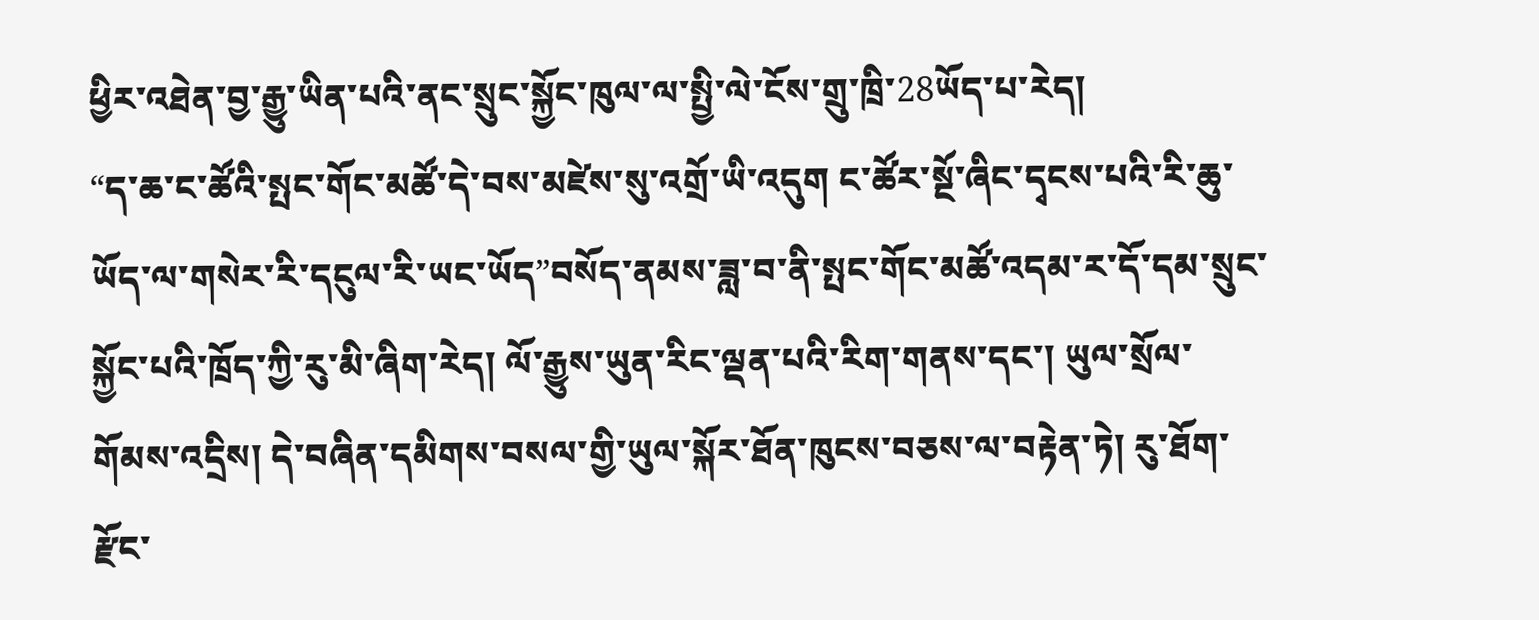ཕྱིར་འཐེན་བྱ་རྒྱུ་ཡིན་པའི་ནང་སྲུང་སྐྱོང་ཁུལ་ལ་སྤྱི་ལེ་ངོས་གྲུ་ཁྲི་28ཡོད་པ་རེད།
“ད་ཆ་ང་ཚོའི་སྤང་གོང་མཚོ་དེ་བས་མཛེས་སུ་འགྲོ་ཡི་འདུག ང་ཚོར་སྔོ་ཞིང་དྭངས་པའི་རི་ཆུ་ཡོད་ལ་གསེར་རི་དངུལ་རི་ཡང་ཡོད”བསོད་ནམས་ཟླ་བ་ནི་སྤང་གོང་མཚོ་འདམ་ར་དོ་དམ་སྲུང་སྐྱོང་པའི་ཁྲོད་ཀྱི་རུ་མི་ཞིག་རེད། ལོ་རྒྱུས་ཡུན་རིང་ལྡན་པའི་རིག་གནས་དང་། ཡུལ་སྲོལ་གོམས་འདྲིས། དེ་བཞིན་དམིགས་བསལ་གྱི་ཡུལ་སྐོར་ཐོན་ཁུངས་བཅས་ལ་བརྟེན་ཏེ། རུ་ཐོག་རྫོང་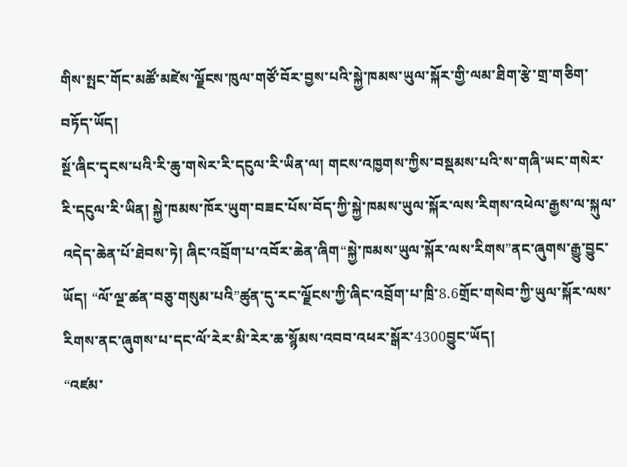གིས་སྤང་གོང་མཚོ་མཛེས་ལྗོངས་ཁུལ་གཙོ་བོར་བྱས་པའི་སྐྱེ་ཁམས་ཡུལ་སྐོར་གྱི་ལམ་ཐིག་རྩེ་གྲ་གཅིག་བཏོད་ཡོད།
སྔོ་ཞིང་དྭངས་པའི་རི་ཆུ་གསེར་རི་དངུལ་རི་ཡིན་ལ། གངས་འཁྱགས་ཀྱིས་བསྡམས་པའི་ས་གཞི་ཡང་གསེར་རི་དངུལ་རི་ཡིན། སྐྱེ་ཁམས་ཁོར་ཡུག་བཟང་པོས་བོད་ཀྱི་སྐྱེ་ཁམས་ཡུལ་སྐོར་ལས་རིགས་འཕེལ་རྒྱས་ལ་སྐུལ་འདེད་ཆེན་པོ་ཐེབས་ཏེ། ཞིང་འབྲོག་པ་འབོར་ཆེན་ཞིག“སྐྱེ་ཁམས་ཡུལ་སྐོར་ལས་རིགས”ནང་ཞུགས་རྒྱུ་བྱུང་ཡོད། “ལོ་ལྔ་ཚན་བཅུ་གསུམ་པའི”ཚུན་དུ་རང་ལྗོངས་ཀྱི་ཞིང་འབྲོག་པ་ཁྲི་8.6གྲོང་གསེབ་ཀྱི་ཡུལ་སྐོར་ལས་རིགས་ནང་ཞུགས་པ་དང་ལོ་རེར་མི་རེར་ཆ་སྙོམས་འབབ་འཕར་སྒོར་4300བྱུང་ཡོད།
“འཛམ་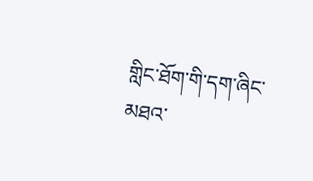གླིང་ཐོག་གི་དག་ཞིང་མཐའ་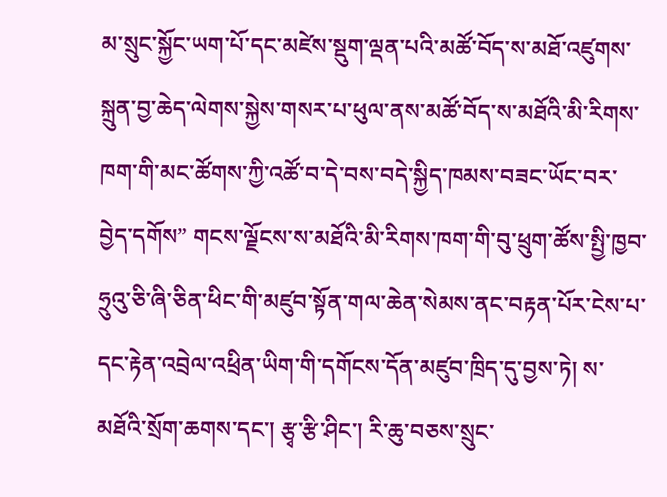མ་སྲུང་སྐྱོང་ཡག་པོ་དང་མཛེས་སྡུག་ལྡན་པའི་མཚོ་བོད་ས་མཐོ་འཛུགས་སྐྲུན་བྱ་ཆེད་ལེགས་སྐྱེས་གསར་པ་ཕུལ་ནས་མཚོ་བོད་ས་མཐོའི་མི་རིགས་ཁག་གི་མང་ཚོགས་ཀྱི་འཚོ་བ་དེ་བས་བདེ་སྐྱིད་ཁམས་བཟང་ཡོང་བར་བྱེད་དགོས” གངས་ལྗོངས་ས་མཐོའི་མི་རིགས་ཁག་གི་བུ་ཕྲུག་ཚོས་སྤྱི་ཁྱབ་ཧྲུའུ་ཅི་ཞི་ཅིན་ཕིང་གི་མཛུབ་སྟོན་གལ་ཆེན་སེམས་ནང་བརྟན་པོར་ངེས་པ་དང་རྟེན་འབྲེལ་འཕྲིན་ཡིག་གི་དགོངས་དོན་མཛུབ་ཁྲིད་དུ་བྱས་ཏེ། ས་མཐོའི་སྲོག་ཆགས་དང་། རྩྭ་རྩི་ཤིང་། རི་ཆུ་བཅས་སྲུང་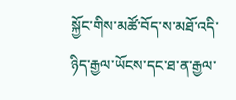སྐྱོང་གིས་མཚོ་བོད་ས་མཐོ་འདི་ཉིད་རྒྱལ་ཡོངས་དང་ཐ་ན་རྒྱལ་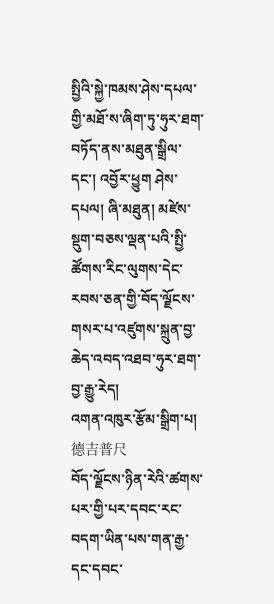སྤྱིའི་སྐྱེ་ཁམས་ཤེས་དཔལ་གྱི་མཐོ་ས་ཞིག་ཏུ་ཧུར་ཐག་བཏོད་ནས་མཐུན་སྒྲིལ་དང་། འབྱོར་ཕྱུག ཤེས་དཔལ། ཞི་མཐུན། མཛེས་སྡུག་བཅས་ལྡན་པའི་སྤྱི་ཚོགས་རིང་ལུགས་དེང་རབས་ཅན་གྱི་བོད་ལྗོངས་གསར་པ་འཛུགས་སྐྲུན་བྱ་ཆེད་འབད་འཐབ་ཧུར་ཐག་བྱ་རྒྱུ་རེད།
འགན་འཁུར་རྩོམ་སྒྲིག་པ། 德吉普尺
བོད་ལྗོངས་ཉིན་རེའི་ཚགས་པར་གྱི་པར་དབང་རང་བདག་ཡིན་པས་གན་རྒྱ་དང་དབང་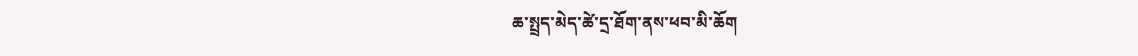ཆ་སྤྲད་མེད་ཚེ་དྲ་ཐོག་ནས་ཕབ་མི་ཆོག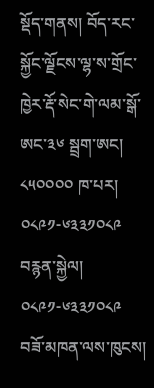སྡོད་གནས། བོད་རང་སྐྱོང་ལྗོངས་ལྷ་ས་གྲོང་ཁྱེར་རྡོ་སེང་གེ་ལམ་སྒོ་ཨང་༣༦ སྦྲག་ཨང། ༨༥༠༠༠༠ ཁ་པར། ༠༨༩༡-༦༣༣༡༠༨༩ བརྙན་སྐྱེལ། ༠༨༩༡-༦༣༣༡༠༨༩
བཟོ་མཁན་ལས་ཁུངས།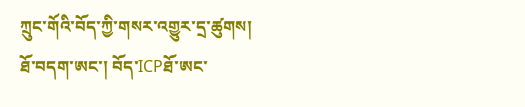ཀྲུང་གོའི་བོད་ཀྱི་གསར་འགྱུར་དྲ་ཚུགས།
ཐོ་བདག་ཨང་། བོད་ICPཐོ་ཨང་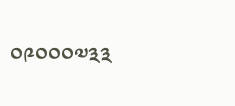༠༩༠༠༠༧༣༣